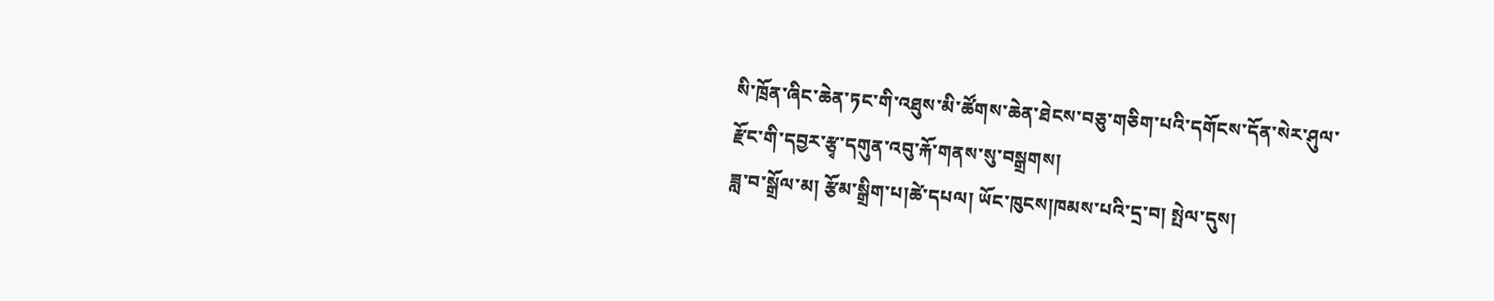སི་ཁྲོན་ཞིང་ཆེན་ཏང་གི་འཐུས་མི་ཚོགས་ཆེན་ཐེངས་བཅུ་གཅིག་པའི་དགོངས་དོན་སེར་ཤུལ་རྫོང་གི་དབྱར་རྩྭ་དགུན་འབུ་རྐོ་གནས་སུ་བསྒྲགས།
ཟླ་བ་སྒྲོལ་མ། རྩོམ་སྒྲིག་པ།ཚེ་དཔལ། ཡོང་ཁུངས།ཁམས་པའི་དྲ་བ། སྤེལ་དུས།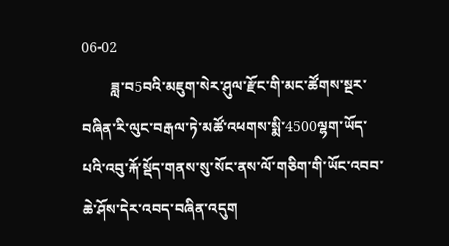06-02
        ཟླ་བ5བའི་མཇུག་སེར་ཤུལ་རྫོང་གི་མང་ཚོགས་སྔར་བཞིན་རི་ལུང་བརྒལ་ཏེ་མཚོ་འཕགས་སྨི་4500ལྷག་ཡོད་པའི་འབུ་རྐོ་སྡོད་གནས་སུ་སོང་ནས་ལོ་གཅིག་གི་ཡོང་འབབ་ཆེ་ཤོས་དེར་འབད་བཞིན་འདུག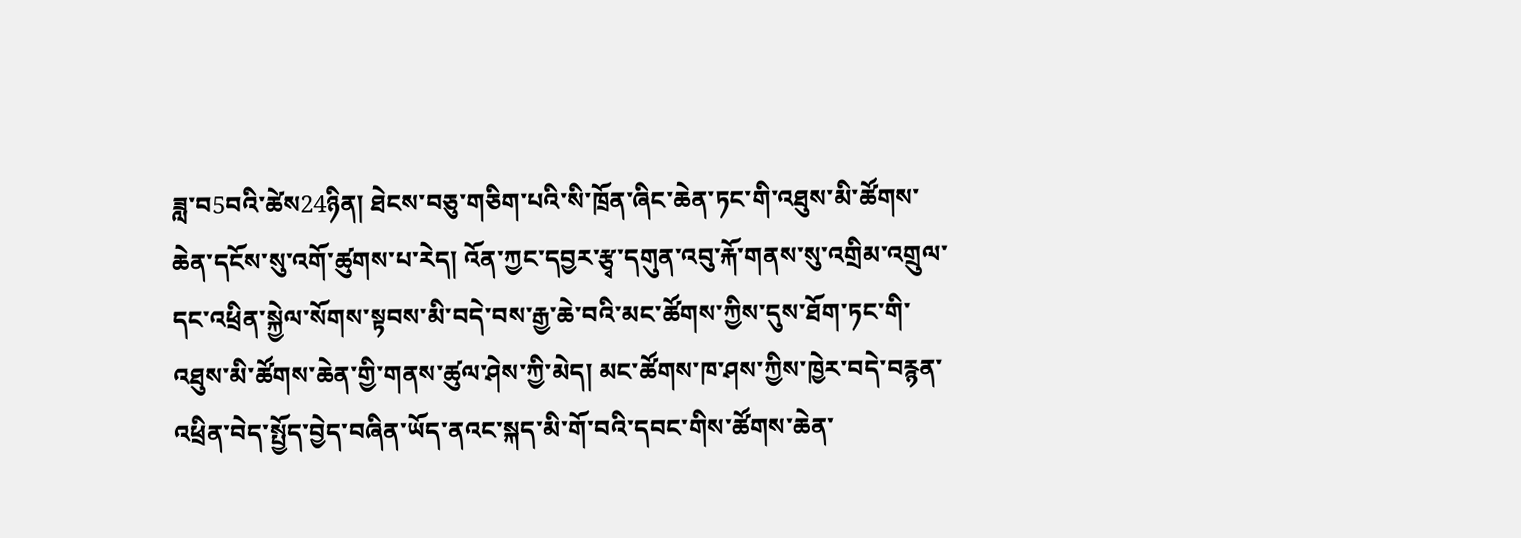ཟླ་བ5བའི་ཚེས24ཉིན། ཐེངས་བཅུ་གཅིག་པའི་སི་ཁྲོན་ཞིང་ཆེན་ཏང་གི་འཐུས་མི་ཚོགས་ཆེན་དངོས་སུ་འགོ་ཚུགས་པ་རེད། འོན་ཀྱང་དབྱར་རྩྭ་དགུན་འབུ་རྐོ་གནས་སུ་འགྲིམ་འགྲུལ་དང་འཕྲིན་སྐྱེལ་སོགས་སྟབས་མི་བདེ་བས་རྒྱ་ཆེ་བའི་མང་ཚོགས་ཀྱིས་དུས་ཐོག་ཏང་གི་འཐུས་མི་ཚོགས་ཆེན་གྱི་གནས་ཚུལ་ཤེས་ཀྱི་མེད། མང་ཚོགས་ཁ་ཤས་ཀྱིས་ཁྱེར་བདེ་བརྙན་འཕྲིན་བེད་སྤྱོད་བྱེད་བཞིན་ཡོད་ནའང་སྐད་མི་གོ་བའི་དབང་གིས་ཚོགས་ཆེན་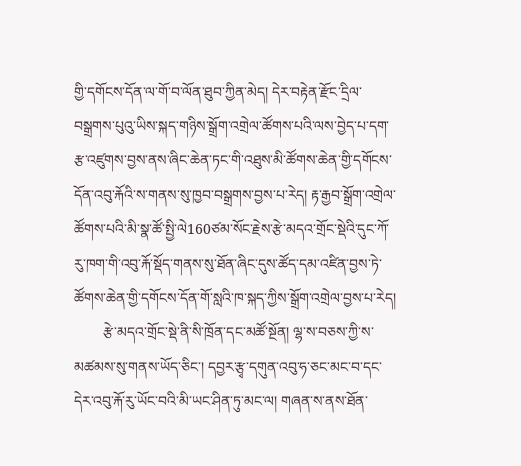གྱི་དགོངས་དོན་ལ་གོ་བ་ལོན་ཐུབ་ཀྱིན་མེད། དེར་བརྟེན་རྫོང་དྲིལ་བསྒྲགས་པུའུ་ཡིས་སྐད་གཉིས་སྒྲོག་འགྲེལ་ཚོགས་པའི་ལས་བྱེད་པ་དག་རྩ་འཛུགས་བྱས་ནས་ཞིང་ཆེན་ཏང་གི་འཐུས་མི་ཚོགས་ཆེན་གྱི་དགོངས་དོན་འབུ་རྐོའི་ས་གནས་སུ་ཁྱབ་བསྒྲགས་བྱས་པ་རེད། རྟ་རྒྱབ་སྒྲོག་འགྲེལ་ཚོགས་པའི་མི་སྣ་ཚོ་སྤྱི་ལེ160ཙམ་སོང་རྗེས་རྩེ་མདའ་གྲོང་སྡེའི་དུང་ཀོ་རུ་ཁག་གི་འབུ་རྐོ་སྡོད་གནས་སུ་ཐོན་ཞིང་དུས་ཚོད་དམ་འཛིན་བྱས་ཏེ་ཚོགས་ཆེན་གྱི་དགོངས་དོན་གོ་སླའི་ཁ་སྐད་ཀྱིས་སྒྲོག་འགྲེལ་བྱས་པ་རེད།
        རྩེ་མདའ་གྲོང་སྡེ་ནི་སི་ཁྲོན་དང་མཚོ་སྔོན། ལྷ་ས་བཅས་ཀྱི་ས་མཚམས་སུ་གནས་ཡོད་ཅིང་། དབྱར་རྩྭ་དགུན་འབུ་ཧ་ཅང་མང་བ་དང་དེར་འབུ་རྐོ་རུ་ཡོང་བའི་མི་ཡང་ཤིན་ཏུ་མང་ལ། གཞན་ས་ནས་ཐོན་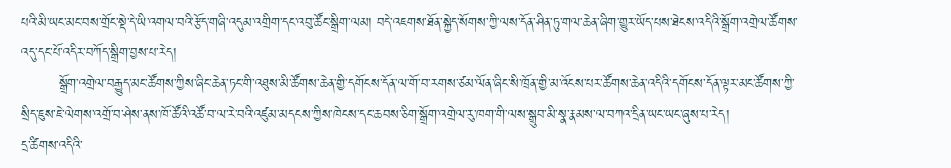པའི་མི་ཡང་མང་བས་གྲོང་སྡེ་དེ་ཡི་འགལ་བའི་རྩོད་གཞི་འདུམ་འགྲིག་དང་འབུ་ཚོང་སྒྲིག་ལམ། བདེ་འཇགས་ཐོན་སྐྱེད་སོགས་ཀྱི་ལས་དོན་ཤིན་ཏུ་གལ་ཆེན་ཞིག་གྱུར་ཡོད་པས་ཐེངས་འདིའི་སྒྲོག་འགྲེལ་ཚོགས་འདུ་དང་པོ་འདིར་བཀོད་སྒྲིག་བྱས་པ་རེད།
        སྒྲོག་འགྲེལ་བརྒྱུད་མང་ཚོགས་ཀྱིས་ཞིང་ཆེན་ཏང་གི་འཐུས་མི་ཚོགས་ཆེན་གྱི་དགོངས་དོན་ལ་གོ་བ་རགས་ཙམ་ལོན་ཞིང་སི་ཁྲོན་གྱི་མ་འོངས་པར་ཚོགས་ཆེན་འདིའི་དགོངས་དོན་ལྟར་མང་ཚོགས་ཀྱི་སྲིད་ཇུས་ཇེ་ལེགས་འགྲོ་བ་ཤེས་ནས་ཁོ་ཚོའི་འཚོ་བ་ལ་རེ་བའི་འཛུམ་མདངས་ཀྱིས་ཁེངས་དང་ཆབས་ཅིག་སྒྲོག་འགྲེལ་རུ་ཁག་གི་ལས་སྒྲུབ་མི་སྣ་རྣམས་ལ་བཀའ་དྲིན་ཡང་ཡང་ཞུས་པ་རེད།
དྲ་ཚིགས་འདིའི་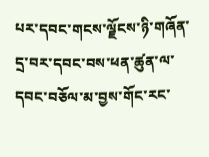པར་དབང་གངས་ལྗོངས་ཉི་གཞོན་དྲ་བར་དབང་བས་ཕན་ཚུན་ལ་དབང་བཅོལ་མ་བྱས་གོང་རང་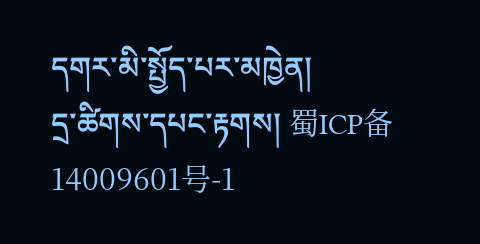དགར་མི་སྤྱོད་པར་མཁྱེན།
དྲ་ཚིགས་དཔང་རྟགས། 蜀ICP备14009601号-1